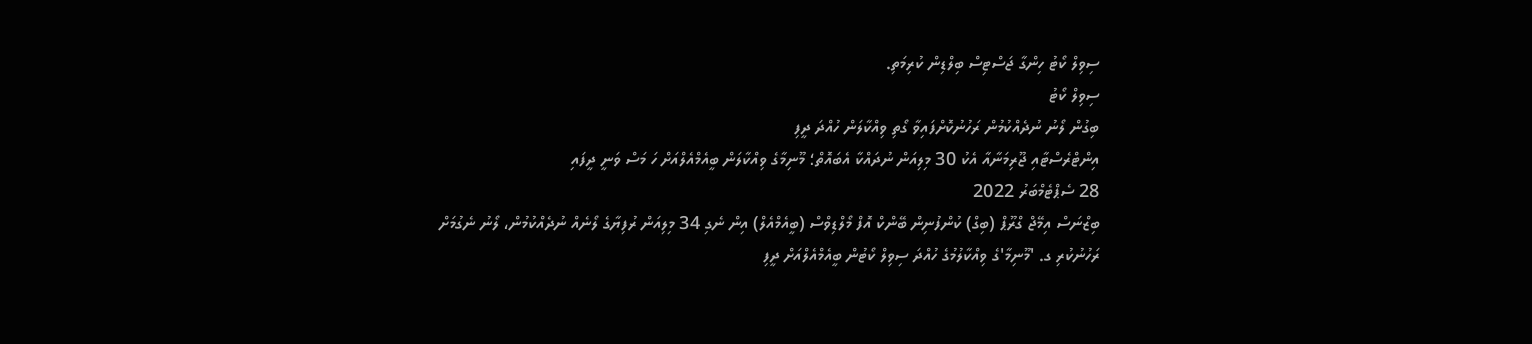ސިވިލް ކޯޓު ހިންގާ ޖަސްޓިސް ބިލްޑިން ކުރިމަތި.
ސިވިލް ކޯޓު
ބިގުން ލޯނު ނުދެއްކުމުން ރަހުނުކޮށްފައިވާ ގޯތި ވިއްކާލަން ހުއްދަ ދީފި
އިންޓްރެސްޓާއި ޖޫރިމަނާއާ އެކު 30 މިލިއަން ނުދައްކާ އެބައޮތް؛ މޫނިމާގެ ވިއްކާލަން ބީއެމްއެލްއަށް ހަ މަސް ވަނީ ދީފައި
28 ސެޕްޓެމްބަރު 2022
ބިޒްނަސް އިމޭޖް ގްރޫޕް (ބިގް) ކުންފުނިން ބޭންކް އޮފް މޯލްޑިވްސް (ބީއެމްއެލް) އިން ނެގި 34 މިލިއަން ރުފިޔާގެ ލޯނެއް ނުދެއްކުމުން، ލޯނު ނެގުމަށް ރަހުނުކުރި ގ. 'މޫނިމާ'ގެ ވިއްކާލުމުގެ ހުއްދަ ސިވިލް ކޯޓުން ބީއެމްއެލްއަށް ދީފި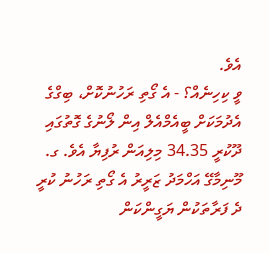އެވެ.
ވީ ކިހިނެއް؟ - އެ ގޯތި ރަހުނުކޮށް، ބިގްގެ އެދުމަކަށް ބީއެމްއެލް އިން ލޯނުގެ ގޮތުގައި ދޫކުރީ 34.35 މިލިއަން ރުފިޔާ އެވެ. ގ. މޫނިމާގޭ އަހްމަދު ޒަރީރު އެ ގޯތި ރަހުނު ކުރީ ދެ ފަރާތަކުން ޔަގީންކަން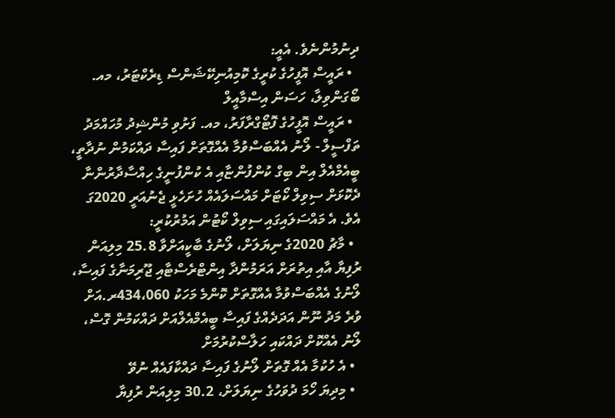ދިނުމުންނެވެ. އެއީ:
  • ރައީސް އޮފީހުގެ ކުރީގެ ކޮމިއުނިކޭޝަންސް ޑިރެކްޓަރު، މއ. ބޯގަންވިލާ، ހަސަން އިސްމާއީލް
  • ރައީސް އޮފީހުގެ ފޮޓޯގްރާފަރު، މއ. ފަށުވި މުންޝިދު މުހައްމަދު
ތަފްސީލް - ލޯނު އެއްބަސްވުމާ އެއްގޮތަށް ފައިސާ ދައްކަމުން ނުދާތީ، ބީއެމްއެލް އިން ބިގް ކުންފުންޏާއި އެ ކުންފުނީގެ ހިއްސާދާރުންނާ ދެކޮޅަށް ސިވިލް ކޯޓަށް މައްސަލައެއް ހުށަހެޅީ ޖެނުއަރީ 2020ގަ އެވެ. އެ މައްސަލައިގައި ސިވިލް ކޯޓުން އަމުރުކުރީ:
  • މާޗު 2020ގެ ނިޔަލަށް، ލޯނުގެ ބާކީއަށްވާ 25.8 މިލިއަން ރުފިޔާ އާއި އިތުރަށް އަރަމުންދާ އިންޓްރެސްޓާއި ޖޫރިމަނާގެ ފައިސާ، ލޯނުގެ އެއްބަސްވުމާ އެއްގޮތަށް ކޮންމެ މަހަކު 434،060ރ.އަށް ވުރެ މަދު ނޫން އަދަދެއްގެ ފައިސާ ބީއެމްއެލްއަށް ދައްކަމުން ގޮސް، ލޯނު އެއްކޮށް ދައްކައި ހަލާސްކުރުމަށް
  • އެ ހުކުމާ އެއް ގޮތަށް ލޯނުގެ ފައިސާ ދައްކާފައެއް ނުވޭ
  • މިދިޔަ ހޯމަ ދުވަހުގެ ނިޔަލަށް، 30.2 މިލިއަން ރުފިޔާ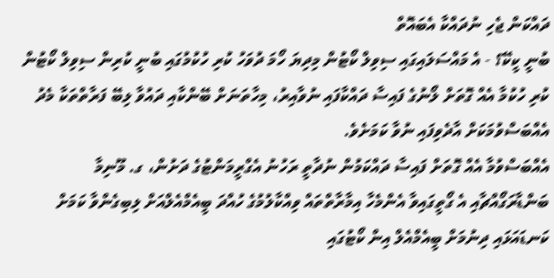ދައްކަން ޖެހި ނުދައްކާ އެބައޮތް
ބުނީ ކީކޭ؟ - އެ މައްސަލައިގައި ސިވިލް ކޯޓުން މިދިޔަ ހޯމަ ދުވަހު ކުރި ހުކުމުގައި ބުނީ ކުރިން ސިވިލް ކޯޓުން ކުރި ހުކުމާ އެއް ގޮތަށް ލޯނުގެ ފައިސާ ދައްކާފައި ނުވާއިރު، މިހާތަނަށް ބޭންކާއި ދައުވާ ލިބޭ ފަރާތްތަކާ މެދު އެއްބަސްވުމަކަށް އާދެވިފައި ނުވާ ކަމަށެވެ.
އެއްބަސްވުމާ އެއް ގޮތަށް ފައިސާ ދައްކަމުން ނުދާތީ ރަހުނު އެގްރީމަންޓުގެ ދަށުން، ގ. މޫނިމާ ބަންޑާރަގޯއްޗާއި އެ ގޯތީގައިވާ އެންމެހާ އިމާރާތްތައް ވިއްކާލުމުގެ ހުއްދަ ބީއެމްއެލްއަށް ލިބިގެންވާ ކަމަށް ކަނޑައަޅައި ދިނުމަށް ބީއެމްއެލް އިން ކޯޓުގައި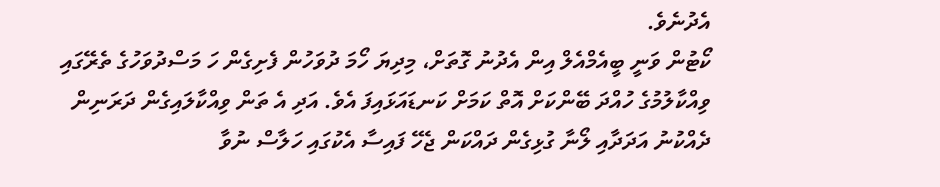އެދުނެވެ.
ކޯޓުން ވަނީ ބީއެމްއެލް އިން އެދުނު ގޮތަށް، މިދިޔަ ހޯމަ ދުވަހުން ފެށިގެން ހަ މަސްދުވަހުގެ ތެރޭގައި ވިއްކާލުމުގެ ހުއްދަ ބޭންކަށް އޮތް ކަމަށް ކަނޑައަޅައިފަ އެވެ. އަދި އެ ތަން ވިއްކާލައިގެން ދަރަނިން ދެއްކުނު އަދަދާއި ލޯނާ ގުޅިގެން ދައްކަން ޖެހޭ ފައިސާ އެކުގައި ހަލާސް ނުވާ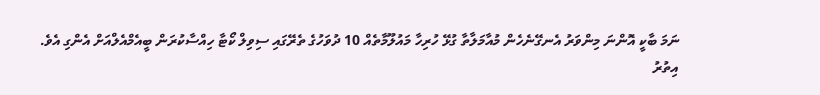ނަމަ ބާކީ އޮންނަ މިންވަރު އެނގޭނެހެން މުއާމަލާތާ ގުޅޭ ހުރިހާ މައުލޫމާތެއް 10 ދުވަހުގެ ތެރޭގައި ސިވިލް ކޯޓާ ހިއްސާކުރަން ބީއެމްއެލްއަށް އެންގި އެވެ.
އިތުރު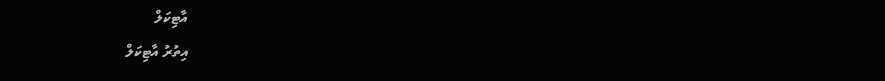އާޓިކަލް
އިތުރު އާޓިކަލް